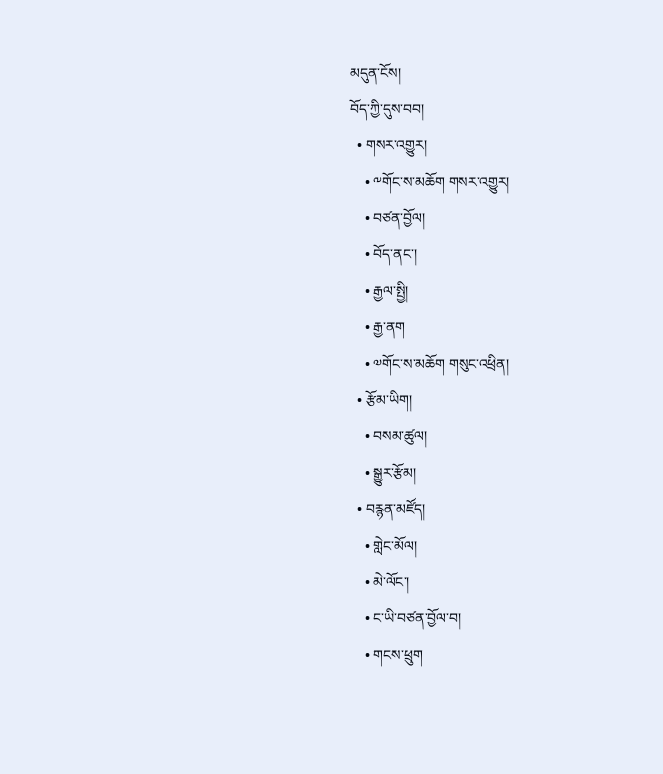མདུན་ངོས།
བོད་ཀྱི་དུས་བབ།
  • གསར་འགྱུར།
    • ༸གོང་ས་མཆོག གསར་འགྱུར།
    • བཙན་བྱོལ།
    • བོད་ནང་།
    • རྒྱལ་སྤྱི།
    • རྒྱ་ནག
    • ༧གོང་ས་མཆོག གསུང་འཕྲིན།
  • རྩོམ་ཡིག།
    • བསམ་ཚུལ།
    • སྒྱུར་རྩོམ།
  • བརྙན་མཛོད།
    • གླེང་མོལ།
    • མེ་ལོང་།
    • ང་ཡི་བཙན་བྱོལ་བ།
    • གངས་ཕྲུག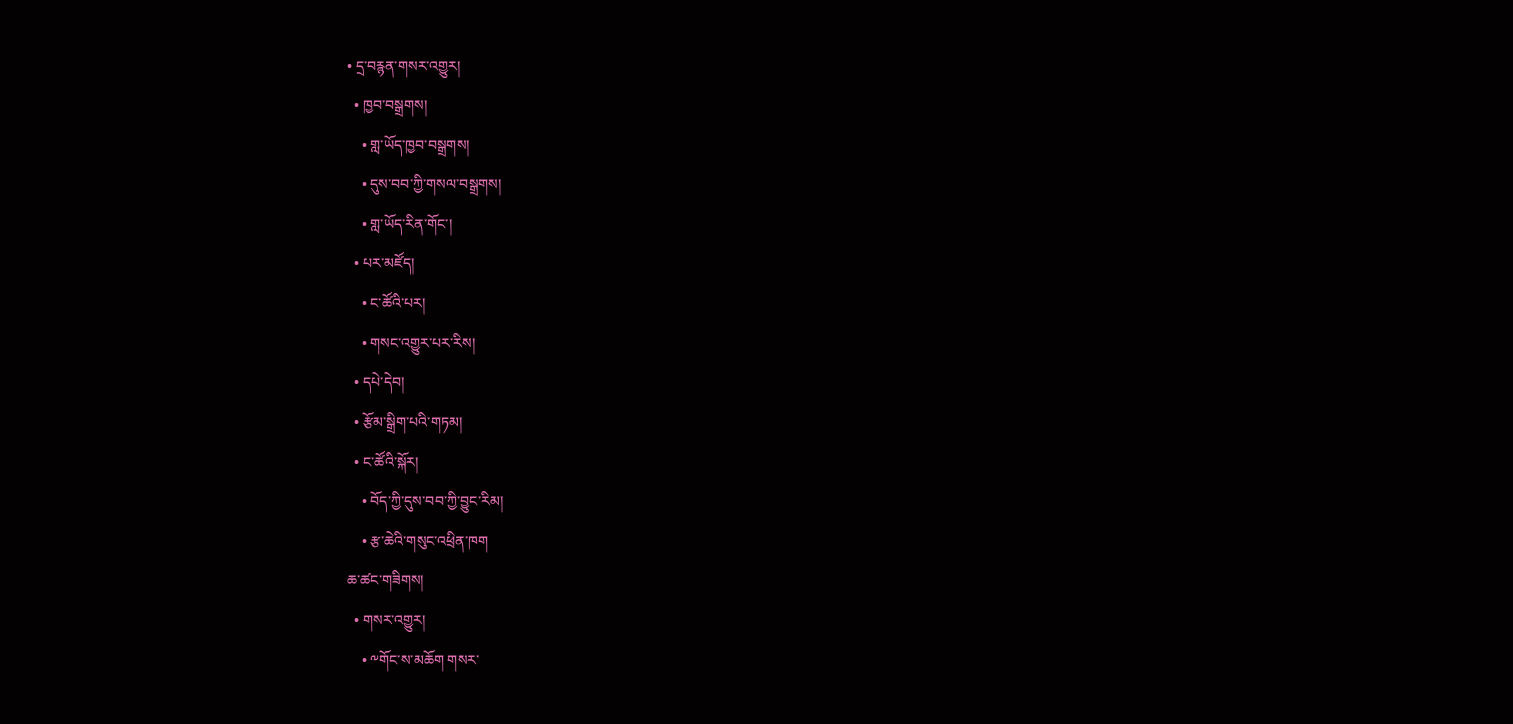• དྲ་བརྙན་གསར་འགྱུར།
  • ཁྱབ་བསྒྲགས།
    • གླ་ཡོད་ཁྱབ་བསྒྲགས།
    • དུས་བབ་ཀྱི་གསལ་བསྒྲགས།
    • གླ་ཡོད་རིན་གོང་།
  • པར་མཛོད།
    • ང་ཚོའི་པར།
    • གསང་འགྱུར་པར་རིས།
  • དཔེ་དེབ།
  • རྩོམ་སྒྲིག་པའི་གཏམ།
  • ང་ཚོའི་སྐོར།
    • བོད་ཀྱི་དུས་བབ་ཀྱི་བྱུང་རིམ།
    • རྩ་ཆེའི་གསུང་འཕྲིན་ཁག
ཆ་ཚང་གཟིགས།
  • གསར་འགྱུར།
    • ༸གོང་ས་མཆོག གསར་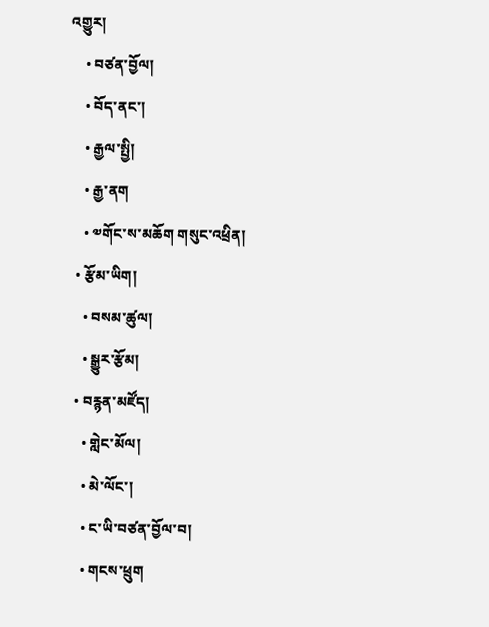འགྱུར།
    • བཙན་བྱོལ།
    • བོད་ནང་།
    • རྒྱལ་སྤྱི།
    • རྒྱ་ནག
    • ༧གོང་ས་མཆོག གསུང་འཕྲིན།
  • རྩོམ་ཡིག།
    • བསམ་ཚུལ།
    • སྒྱུར་རྩོམ།
  • བརྙན་མཛོད།
    • གླེང་མོལ།
    • མེ་ལོང་།
    • ང་ཡི་བཙན་བྱོལ་བ།
    • གངས་ཕྲུག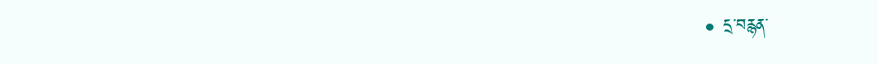• དྲ་བརྙན་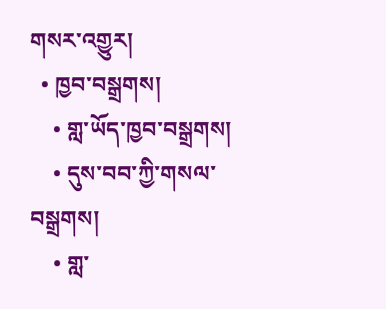གསར་འགྱུར།
  • ཁྱབ་བསྒྲགས།
    • གླ་ཡོད་ཁྱབ་བསྒྲགས།
    • དུས་བབ་ཀྱི་གསལ་བསྒྲགས།
    • གླ་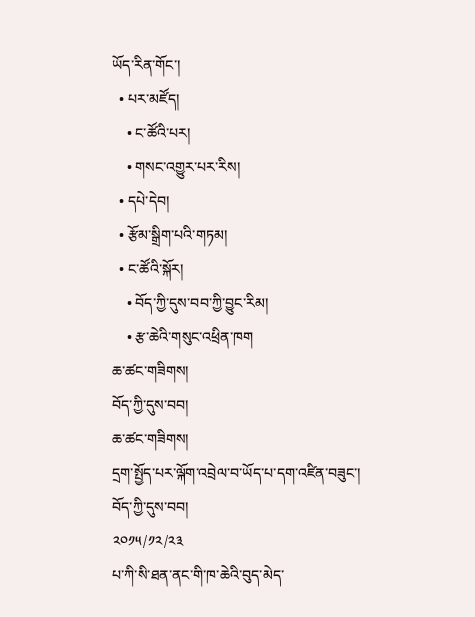ཡོད་རིན་གོང་།
  • པར་མཛོད།
    • ང་ཚོའི་པར།
    • གསང་འགྱུར་པར་རིས།
  • དཔེ་དེབ།
  • རྩོམ་སྒྲིག་པའི་གཏམ།
  • ང་ཚོའི་སྐོར།
    • བོད་ཀྱི་དུས་བབ་ཀྱི་བྱུང་རིམ།
    • རྩ་ཆེའི་གསུང་འཕྲིན་ཁག
ཆ་ཚང་གཟིགས།
བོད་ཀྱི་དུས་བབ།
ཆ་ཚང་གཟིགས།
དྲག་སྤྱོད་པར་ལྐོག་འབྲེལ་བ་ཡོད་པ་དག་འཛིན་བཟུང་།
བོད་ཀྱི་དུས་བབ།
༢༠༡༥/༡༢/༢༣
པ་ཀི་སི་ཐན་ནང་གི་ཁ་ཆེའི་བུད་མེད་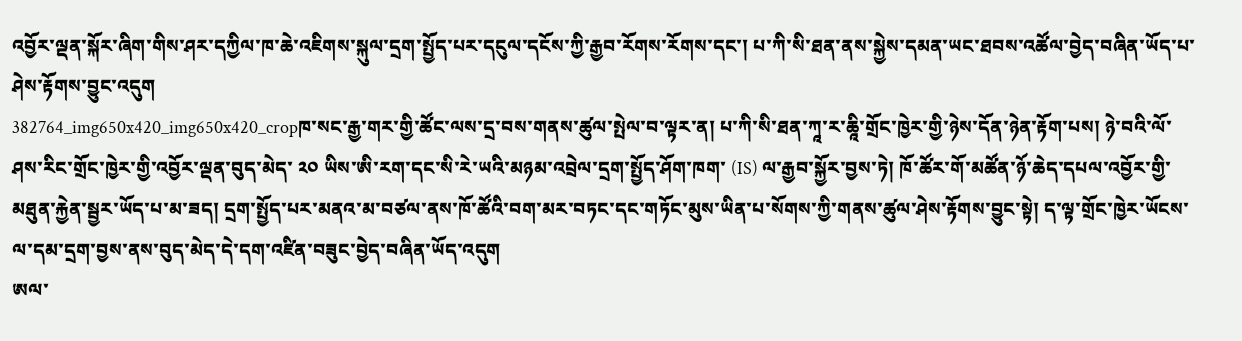འབྱོར་ལྡན་སྐོར་ཞིག་གིས་ཤར་དཀྱིལ་ཁ་ཆེ་འཇིགས་སྐུལ་དྲག་སྤྱོད་པར་དངུལ་དངོས་ཀྱི་རྒྱབ་རོགས་རོགས་དང་། པ་ཀི་སི་ཐན་ནས་སྐྱེས་དམན་ཡང་ཐབས་འཚོལ་བྱེད་བཞིན་ཡོད་པ་ཤེས་རྟོགས་བྱུང་འདུག
382764_img650x420_img650x420_cropཁ་སང་རྒྱ་གར་གྱི་ཚོང་ལས་དྲ་བས་གནས་ཚུལ་སྤེལ་བ་ལྟར་ན། པ་ཀི་སི་ཐན་ཀཱ་ར་ཆཱི་གྲོང་ཁྱེར་གྱི་ཉེས་དོན་ཉེན་རྟོག་པས། ཉེ་བའི་ལོ་ཤས་རིང་གྲོང་ཁྱེར་གྱི་འབྱོར་ལྡན་བུད་མེད་ ༢༠ ཡིས་ཨི་རག་དང་སི་རེ་ཡའི་མཉམ་འབྲེལ་དྲག་སྤྱོད་ཤོག་ཁག་ (IS) ལ་རྒྱབ་སྐྱོར་བྱས་ཏེ། ཁོ་ཚོར་གོ་མཚོན་ཉོ་ཆེད་དཔལ་འབྱོར་གྱི་མཐུན་རྐྱེན་སྦྱར་ཡོད་པ་མ་ཟད། དྲག་སྤྱོད་པར་མནའ་མ་བཙལ་ནས་ཁོ་ཚོའི་བག་མར་བཏང་དང་གཏོང་མུས་ཡིན་པ་སོགས་ཀྱི་གནས་ཚུལ་ཤེས་རྟོགས་བྱུང་སྟེ། ད་ལྟ་གྲོང་ཁྱེར་ཡོངས་ལ་དམ་དྲག་བྱས་ནས་བུད་མེད་དེ་དག་འཛིན་བཟུང་བྱེད་བཞིན་ཡོད་འདུག
ཨལ་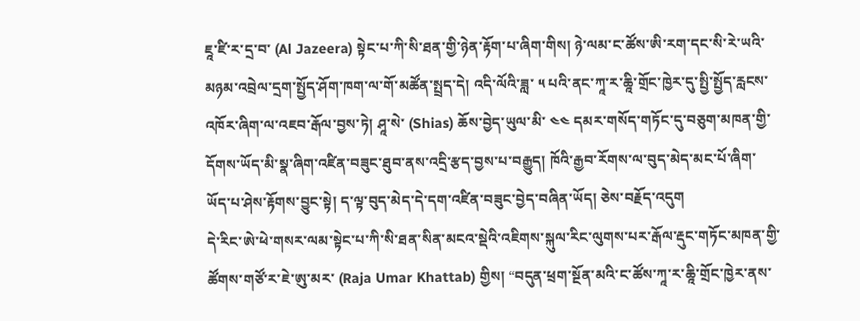ཇཱ་ཛི་ར་དྲ་བ་ (Al Jazeera) སྟེང་པ་ཀི་སི་ཐན་གྱི་ཉེན་རྟོག་པ་ཞིག་གིས། ཉེ་ལམ་ང་ཚོས་ཨི་རག་དང་སི་རེ་ཡའི་མཉམ་འབྲེལ་དྲག་སྤྱོད་ཤོག་ཁག་ལ་གོ་མཚོན་སྤྲད་དེ། འདི་ལོའི་ཟླ་ ༥ པའི་ནང་ཀཱ་ར་ཆཱི་གྲོང་ཁྱེར་དུ་སྤྱི་སྤྱོད་རླངས་འཁོར་ཞིག་ལ་འཇབ་རྒོལ་བྱས་ཏེ། ཤཱ་སེ་ (Shias) ཆོས་བྱེད་ཡུལ་མི་ ༤༤ དམར་གསོད་གཏོང་དུ་བཅུག་མཁན་གྱི་དོགས་ཡོད་མི་སྣ་ཞིག་འཛིན་བཟུང་ཐུབ་ནས་འདྲི་རྩད་བྱས་པ་བརྒྱུད། ཁོའི་རྒྱབ་རོགས་ལ་བུད་མེད་མང་པོ་ཞིག་ཡོད་པ་ཤེས་རྟོགས་བྱུང་སྟེ། ད་ལྟ་བུད་མེད་དེ་དག་འཛིན་བཟུང་བྱེད་བཞིན་ཡོད། ཅེས་བརྗོད་འདུག
དེ་རིང་ཨེ་ཕེ་གསར་ལམ་སྟེང་པ་ཀི་སི་ཐན་སིན་མངའ་སྡེའི་འཇིགས་སྐུལ་རིང་ལུགས་པར་རྒོལ་རྡུང་གཏོང་མཁན་གྱི་ཚོགས་གཙོ་ར་ཇེ་ཨུ་མར་ (Raja Umar Khattab) གྱིས། “བདུན་ཕྲག་སྔོན་མའི་ང་ཚོས་ཀཱ་ར་ཆཱི་གྲོང་ཁྱེར་ནས་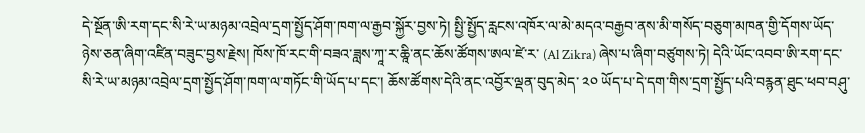དེ་སྔོན་ཨི་རག་དང་སི་རེ་ཡ་མཉམ་འབྲེལ་དྲག་སྤྱོད་ཤོག་ཁག་ལ་རྒྱབ་སྐྱོར་བྱས་ཏེ། སྤྱི་སྤྱོད་རླངས་འཁོར་ལ་མེ་མདའ་བརྒྱབ་ནས་མི་གསོད་བཅུག་མཁན་གྱི་དོགས་ཡོད་ཉེས་ཅན་ཞིག་འཛིན་བཟུང་བྱས་རྗེས། ཁོས་ཁོ་རང་གི་བཟའ་ཟླས་ཀཱ་ར་ཆཱི་ནང་ཆོས་ཚོགས་ཨལ་ཛེ་ར་ (Al Zikra) ཞེས་པ་ཞིག་བཙུགས་ཏེ། དེའི་ཡོང་འབབ་ཨི་རག་དང་སི་རེ་ཡ་མཉམ་འབྲེལ་དྲག་སྤྱོད་ཤོག་ཁག་ལ་གཏོང་གི་ཡོད་པ་དང་། ཆོས་ཚོགས་དེའི་ནང་འབྱོར་ལྡན་བུད་མེད་ ༢༠ ཡོད་པ་དེ་དག་གིས་དྲག་སྤྱོད་པའི་བརྙན་ཐུང་ཕབ་བཤུ་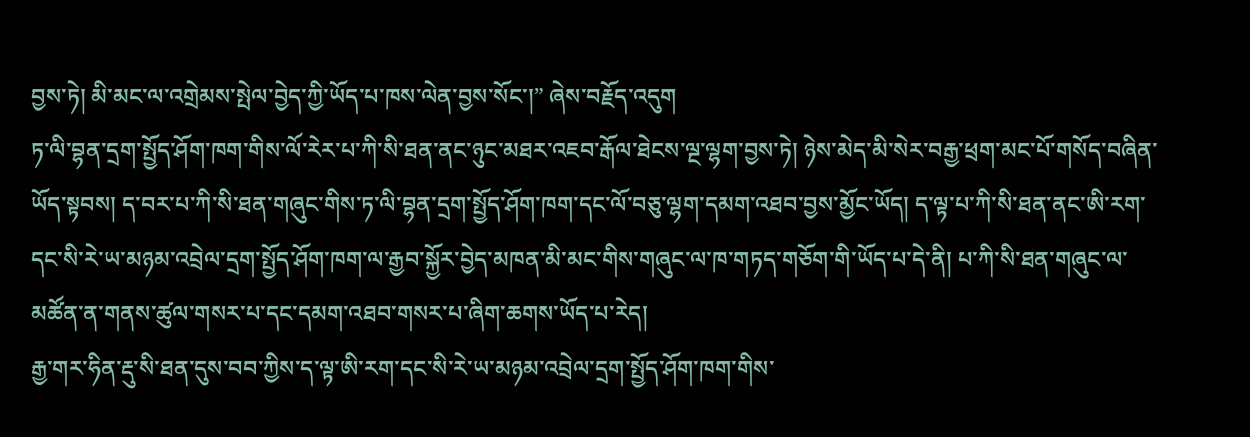བྱས་ཏེ། མི་མང་ལ་འགྲེམས་སྤེལ་བྱེད་ཀྱི་ཡོད་པ་ཁས་ལེན་བྱས་སོང་།” ཞེས་བརྗོད་འདུག
ཏ་ལི་བྷན་དྲག་སྤྱོད་ཤོག་ཁག་གིས་ལོ་རེར་པ་ཀི་སི་ཐན་ནང་ཉུང་མཐར་འཇབ་རྒོལ་ཐེངས་ལྔ་ལྷག་བྱས་ཏེ། ཉེས་མེད་མི་སེར་བརྒྱ་ཕྲག་མང་པོ་གསོད་བཞིན་ཡོད་སྟབས། ད་བར་པ་ཀི་སི་ཐན་གཞུང་གིས་ཏ་ལི་བྷན་དྲག་སྤྱོད་ཤོག་ཁག་དང་ལོ་བཅུ་ལྷག་དམག་འཐབ་བྱས་མྱོང་ཡོད། ད་ལྟ་པ་ཀི་སི་ཐན་ནང་ཨི་རག་དང་སི་རེ་ཡ་མཉམ་འབྲེལ་དྲག་སྤྱོད་ཤོག་ཁག་ལ་རྒྱབ་སྐྱོར་བྱེད་མཁན་མི་མང་གིས་གཞུང་ལ་ཁ་གཏད་གཅོག་གི་ཡོད་པ་དེ་ནི། པ་ཀི་སི་ཐན་གཞུང་ལ་མཚོན་ན་གནས་ཚུལ་གསར་པ་དང་དམག་འཐབ་གསར་པ་ཞིག་ཆགས་ཡོད་པ་རེད།
རྒྱ་གར་ཧིན་རྡུ་སི་ཐན་དུས་བབ་ཀྱིས་ད་ལྟ་ཨི་རག་དང་སི་རེ་ཡ་མཉམ་འབྲེལ་དྲག་སྤྱོད་ཤོག་ཁག་གིས་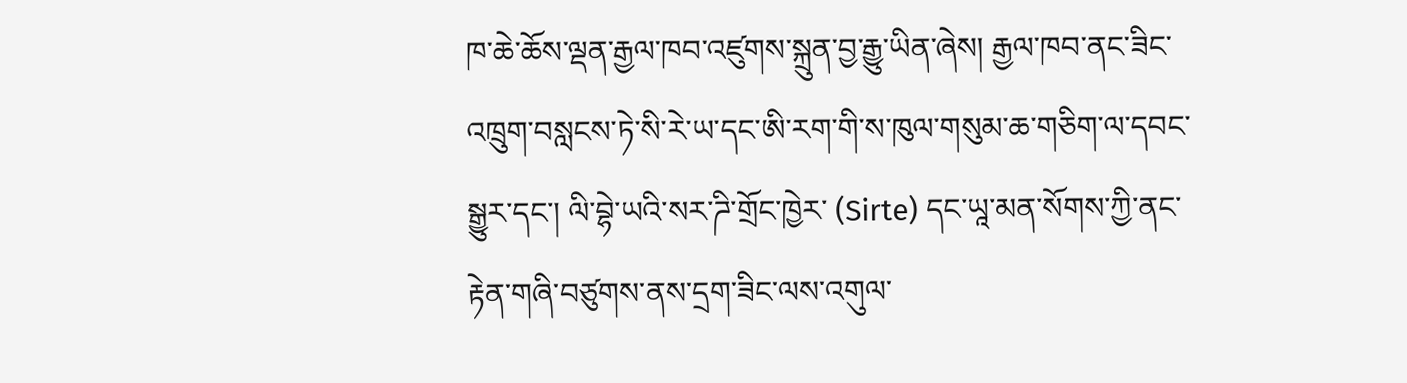ཁ་ཆེ་ཆོས་ལྡན་རྒྱལ་ཁབ་འཛུགས་སྐྲུན་བྱ་རྒྱུ་ཡིན་ཞེས། རྒྱལ་ཁབ་ནང་ཟིང་འཁྲུག་བསླངས་ཏེ་སི་རེ་ཡ་དང་ཨི་རག་གི་ས་ཁུལ་གསུམ་ཆ་གཅིག་ལ་དབང་སྒྱུར་དང་། ལི་བྷེ་ཡའི་སར་ཌི་གྲོང་ཁྱེར་ (Sirte) དང་ཡཱ་མན་སོགས་ཀྱི་ནང་རྟེན་གཞི་བཙུགས་ནས་དྲག་ཟིང་ལས་འགུལ་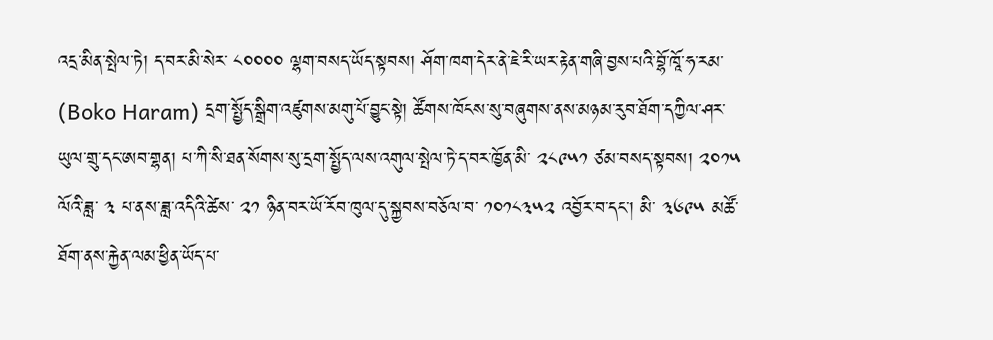འདྲ་མིན་སྤེལ་ཏེ། ད་བར་མི་སེར་ ༨༠༠༠༠ ལྷག་བསད་ཡོད་སྟབས། ཤོག་ཁག་དེར་ནེ་ཇེ་རི་ཡར་རྟེན་གཞི་བྱས་པའི་བྷོ་ཁཱོ་ཧ་རམ་ (Boko Haram) དྲག་སྤྱོད་སྒྲིག་འཛུགས་མགུ་པོ་བྱུང་སྟེ། ཚོགས་ཁོངས་སུ་བཞུགས་ནས་མཉམ་རུབ་ཐོག་དཀྱིལ་ཤར་ཡུལ་གྲུ་དང་ཨབ་གྷན། པ་ཀི་སི་ཐན་སོགས་སུ་དྲག་སྤྱོད་ལས་འགུལ་སྤེལ་ཏེ་ད་བར་ཁྱོན་མི་ ༢༨༩༥༡ ཙམ་བསད་སྟབས། ༢༠༡༥ ལོའི་ཟླ་ ༣ པ་ནས་ཟླ་འདིའི་ཚེས་ ༢༡ ཉིན་བར་ཡོ་རོབ་ཁུལ་དུ་སྐྱབས་བཅོལ་བ་ ༡༠༡༨༣༥༢ འབྱོར་བ་དང་། མི་ ༣༦༩༥ མཚོ་ཐོག་ནས་རྐྱེན་ལམ་ཕྱིན་ཡོད་པ་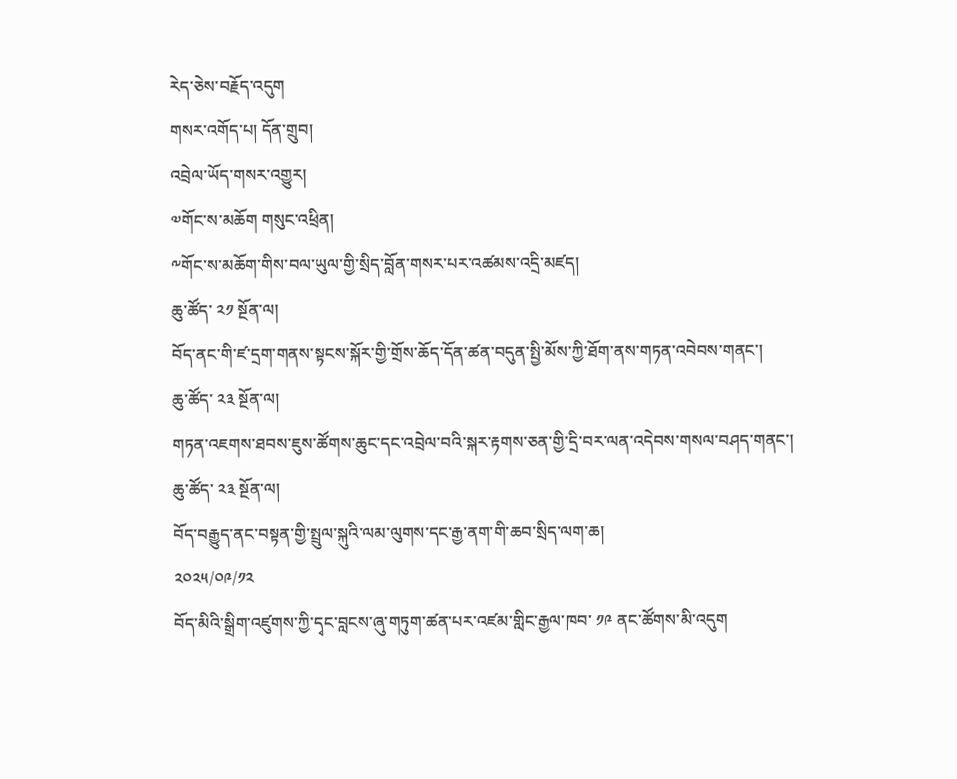རེད་ཅེས་བརྗོད་འདུག
གསར་འགོད་པ། དོན་གྲུབ།
འབྲེལ་ཡོད་གསར་འགྱུར།
༧གོང་ས་མཆོག གསུང་འཕྲིན།
༸གོང་ས་མཆོག་གིས་བལ་ཡུལ་གྱི་སྲིད་བློན་གསར་པར་འཚམས་འདྲི་མཛད།
ཆུ་ཚོད་ ༢༡ སྔོན་ལ།
བོད་ནང་གི་ཛ་དྲག་གནས་སྟངས་སྐོར་གྱི་གྲོས་ཆོད་དོན་ཚན་བདུན་སྤྱི་མོས་ཀྱི་ཐོག་ནས་གཏན་འབེབས་གནང་།
ཆུ་ཚོད་ ༢༣ སྔོན་ལ།
གཏན་འཇགས་ཐབས་ཇུས་ཚོགས་ཆུང་དང་འབྲེལ་བའི་སྐར་རྟགས་ཅན་གྱི་དྲི་བར་ལན་འདེབས་གསལ་བཤད་གནང་།
ཆུ་ཚོད་ ༢༣ སྔོན་ལ།
བོད་བརྒྱུད་ནང་བསྟན་གྱི་སྤྲུལ་སྐུའི་ལམ་ལུགས་དང་རྒྱ་ནག་གི་ཆབ་སྲིད་ལག་ཆ།
༢༠༢༥/༠༩/༡༢
བོད་མིའི་སྒྲིག་འཛུགས་ཀྱི་དྭང་བླངས་ཞུ་གཏུག་ཚན་པར་འཛམ་གླིང་རྒྱལ་ཁབ་ ༡༩ ནང་ཚོགས་མི་འདུག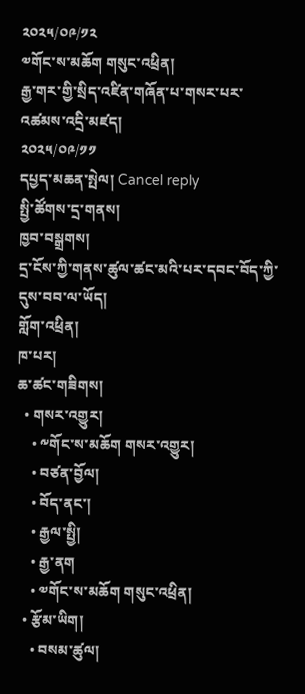༢༠༢༥/༠༩/༡༢
༧གོང་ས་མཆོག གསུང་འཕྲིན།
རྒྱ་གར་གྱི་སྲིད་འཛིན་གཞོན་པ་གསར་པར་འཚམས་འདྲི་མཛད།
༢༠༢༥/༠༩/༡༡
དཔྱད་མཆན་སྤེལ། Cancel reply
སྤྱི་ཚོགས་དྲ་གནས།
ཁྱབ་བསྒྲགས།
དྲ་ངོས་ཀྱི་གནས་ཚུལ་ཚང་མའི་པར་དབང་བོད་ཀྱི་དུས་བབ་ལ་ཡོད།
གློག་འཕྲིན།
ཁ་པར།
ཆ་ཚང་གཟིགས།
  • གསར་འགྱུར།
    • ༸གོང་ས་མཆོག གསར་འགྱུར།
    • བཙན་བྱོལ།
    • བོད་ནང་།
    • རྒྱལ་སྤྱི།
    • རྒྱ་ནག
    • ༧གོང་ས་མཆོག གསུང་འཕྲིན།
  • རྩོམ་ཡིག།
    • བསམ་ཚུལ།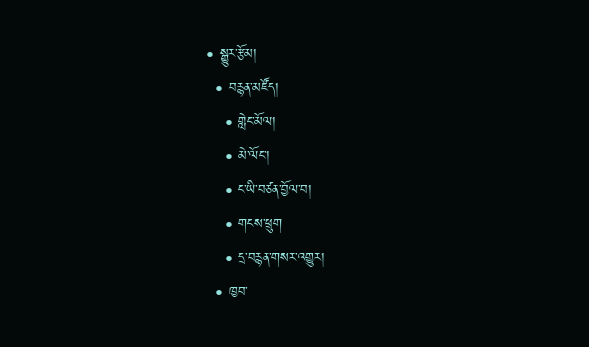• སྒྱུར་རྩོམ།
  • བརྙན་མཛོད།
    • གླེང་མོལ།
    • མེ་ལོང་།
    • ང་ཡི་བཙན་བྱོལ་བ།
    • གངས་ཕྲུག
    • དྲ་བརྙན་གསར་འགྱུར།
  • ཁྱབ་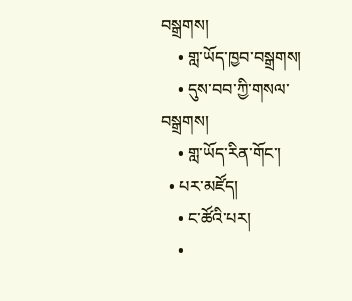བསྒྲགས།
    • གླ་ཡོད་ཁྱབ་བསྒྲགས།
    • དུས་བབ་ཀྱི་གསལ་བསྒྲགས།
    • གླ་ཡོད་རིན་གོང་།
  • པར་མཛོད།
    • ང་ཚོའི་པར།
    •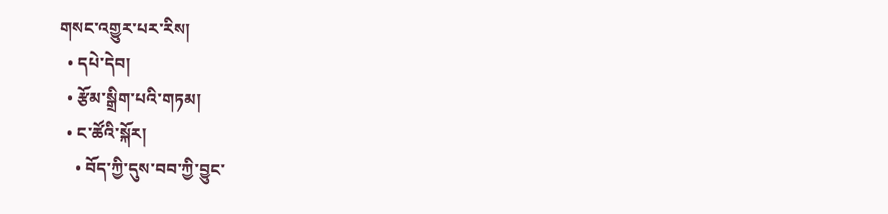གསང་འགྱུར་པར་རིས།
  • དཔེ་དེབ།
  • རྩོམ་སྒྲིག་པའི་གཏམ།
  • ང་ཚོའི་སྐོར།
    • བོད་ཀྱི་དུས་བབ་ཀྱི་བྱུང་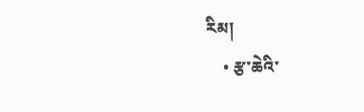རིམ།
    • རྩ་ཆེའི་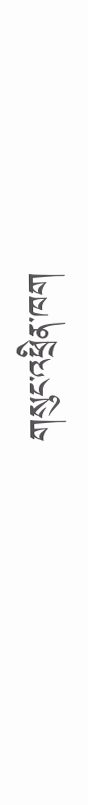གསུང་འཕྲིན་ཁག